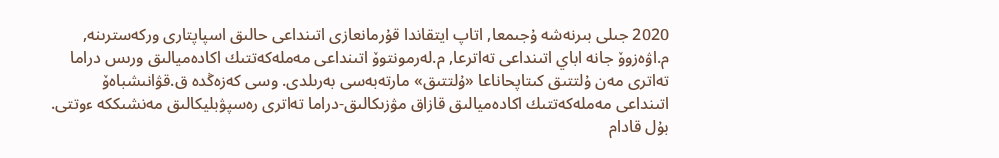2020 جىلى بىرنەشە ۇجىمعا, اتاپ ايتقاندا قۇرمانعازى اتىنداعى حالىق اسپاپتارى وركەسترىنە, م.اۋەزوۆ جانە اباي اتىنداعى تەاترعا, م.لەرمونتوۆ اتىنداعى مەملەكەتتىك اكادەميالىق ورىس دراما تەاترى مەن ۇلتتىق كىتاپحاناعا «ۇلتتىق» مارتەبەسى بەرىلدى. وسى كەزەڭدە ق.قۋانىشباەۆ اتىنداعى مەملەكەتتىك اكادەميالىق قازاق مۋزىكالىق-دراما تەاترى رەسپۋبليكالىق مەنشىككە ءوتتى. بۇل قادام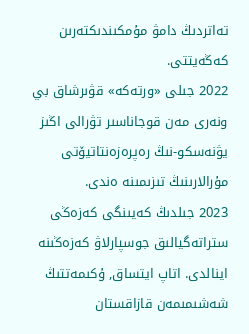تەاتردىڭ دامۋ مۇمكىندىكتەرىن كەڭەيتتى.
2022 جىلى «ورتەكە» قۋىرشاق بي ونەرى مەن قوجاناسىر تۋرالى اڭىز يۋنەسكو-نىڭ رەپرەزەنتاتيۆتى مۇرالارىنىڭ تىزىمىنە ەندى.
2023 جىلدىڭ كەيىنگى كەزەڭى ستراتەگيالىق جوسپارلاۋ كەزەڭىنە اينالدى. اتاپ ايتساق, ۇكىمەتتىڭ شەشىمىمەن قازاقستان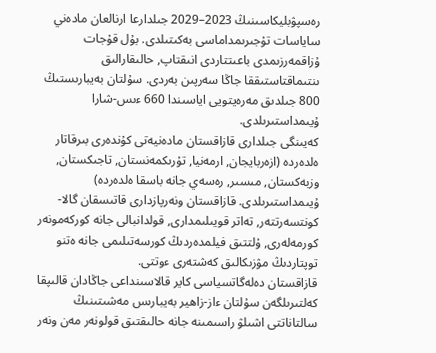رەسپۋبليكاسىنىڭ 2023–2029 جىلدارعا ارنالعان مادەني ساياسات تۇجىرىمداماسى بەكىتىلدى. بۇل قۇجات ۇزاقمەرزىمدى باعىتتاردى انىقتاپ, حالىقارالىق ىنتىماقتاستىققا جاڭا سەرپىن بەردى. سۇلتان بەيبارىستىڭ 800 جىلدىق مەرەيتويى اياسىندا 660 ءىس-شارا ۇيىمداستىرىلدى.
كەيىنگى جىلدارى قازاقستان مادەنيەتى كۇندەرى بىرقاتار ەلدەردە (ازەربايجان, ارمەنيا, تۇرىكمەنستان, تاجىكستان, وزبەكستان, مىسىر, رەسەي جانە باسقا ەلدەردە) ۇيىمداستىرىلدى. قازاقستان ونەرپازدارى قاتىسقان گالا-كونتسەرتتەر, تەاتر قويىلىمدارى, قولدانبالى جانە كوركەمونەر كورمەلەرى, ۇلتتىق فيلمدەردىڭ كورسەتىلىمى جانە ەتنو توپتاردىڭ مۋزىكالىق كەشتەرى ءوتتى.
قازاقستان دەلەگاتسياسى كاير قالاسىنداعى جاڭادان قالىپقا كەلتىرىلگەن سۇلتان ءاز-زاھير بەيبارىس مەشىتىنىڭ سالتاناتتى اشىلۋ راسىمىنە جانە حالىقتىق قولونەر مەن ونەر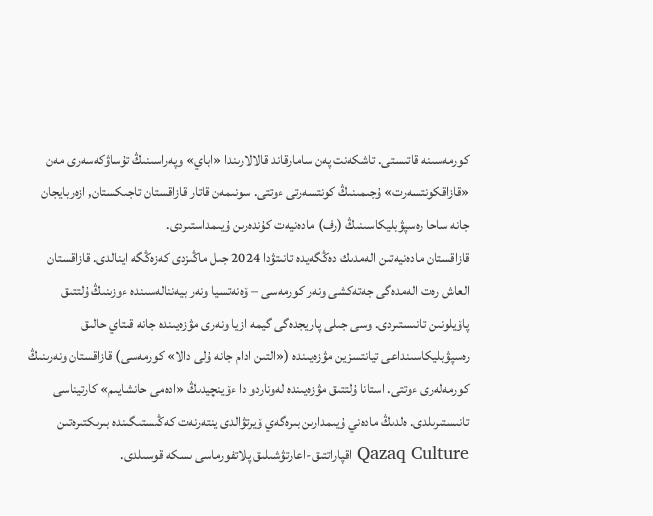كورمەسىنە قاتىستى. تاشكەنت پەن سامارقاند قالالارىندا «اباي» وپەراسىنىڭ تۇساۋكەسەرى مەن «قازاقكونتسەرت» ۇجىمىنىڭ كونتسەرتى ءوتتى. سونىمەن قاتار قازاقستان تاجىكستان, ازەربايجان جانە ساحا رەسپۋبليكاسىنىڭ (رف) مادەنيەت كۇندەرىن ۇيىمداستىردى.
قازاقستان مادەنيەتىن الەمدىك دەڭگەيدە تانىتۋدا 2024 جىل ماڭىزدى كەزەڭگە اينالدى. قازاقستان العاش رەت الەمدەگى جەتەكشى ونەر كورمەسى – ۆەنەتسيا ونەر بيەننالەسىندە ءوزىنىڭ ۇلتتىق پاۆيلونىن تانىستىردى. وسى جىلى پاريجدەگى گيمە ازيا ونەرى مۋزەيىندە جانە قىتاي حالىق رەسپۋبليكاسىنداعى تيانتسزين مۋزەيىندە («التىن ادام جانە ۇلى دالا» كورمەسى) قازاقستان ونەرىنىڭ كورمەلەرى ءوتتى. استانا ۇلتتىق مۋزەيىندە لەوناردو دا ءۆينچيدىڭ «ادەمى حانشايىم» كارتيناسى تانىستىرىلدى. ەلدىڭ مادەني ۇيىمدارىن بىرەگەي ۆيرتۋالدى ينتەرنەت كەڭىستىگىندە بىرىكتىرەتىن Qazaq Culture اقپاراتتىق-اعارتۋشىلىق پلاتفورماسى ىسكە قوسىلدى.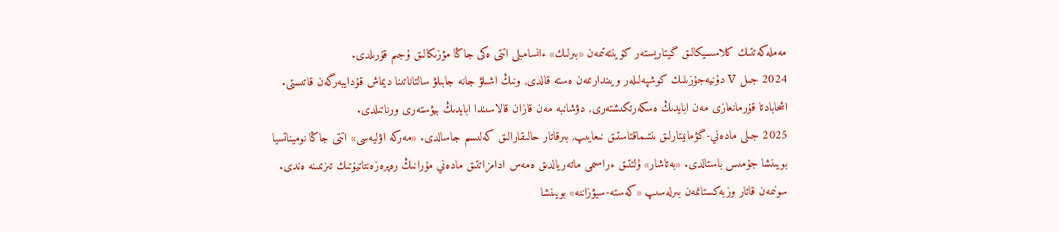مەملەكەتتىك كلاسسيكالىق گيتاريستەر كۆينتەتىمەن «بىرلىك» ءانسامبلى اتتى ەكى جاڭا مۋزىكالىق ۇجىم قۇرىلدى.
2024 جىل V دۇنيەجۇزىلىك كوشپەلىلەر ويىندارىمەن ەستە قالدى, ونىڭ اشىلۋ جانە جابىلۋ سالتاناتىنا ديماش قۇدايبەرگەن قاتىستى. اشحابادتا قۇرمانعازى مەن ابايدىڭ ەسكەرتكىشتەرى, دۋشانبە مەن قازان قالاسىندا ابايدىڭ بيۋستەرى ورناتىلدى.
2025 جىلى مادەني-گۋمانيتارلىق ىنتىماقتاستىق نىعايىپ, بىرقاتار حالىقارالىق كەلىسىم جاسالدى. «مەركە اۋليەسى» اتتى جاڭا نوميناتسيا بويىنشا جۇمىس باستالدى. «بەتاشار» ۇلتتىق ءراسىمى ماتەريالدىق ەمەس ادامزاتتىق مادەني مۇرانىڭ رەپرەزەنتاتيۆتىك تىزىمىنە ەندى. سونىمەن قاتار وزبەكستانمەن بىرلەسىپ «كەستە-سيۋزاننە» بويىنشا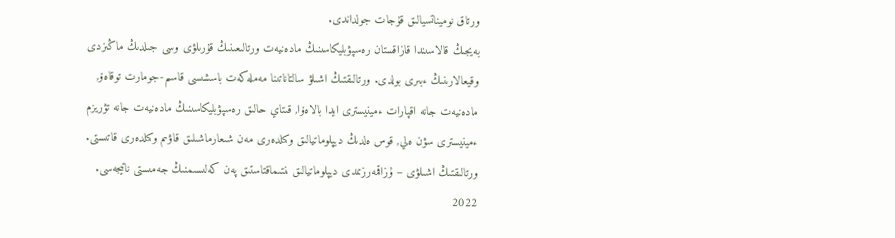ورتاق نوميناتسيالىق قۇجات جولداندى.
بەيجىڭ قالاسىندا قازاقستان رەسپۋبليكاسىنىڭ مادەنيەت ورتالىعىنىڭ قۇرىلۋى وسى جىلدىڭ ماڭىزدى وقيعالارىنىڭ ءبىرى بولدى. ورتالىقتىڭ اشىلۋ سالتاناتىنا مەملەكەت باسشىسى قاسىم-جومارت توقاەۆ, مادەنيەت جانە اقپارات ءمينيسترى ايدا بالاەۆا, قىتاي حالىق رەسپۋبليكاسىنىڭ مادەنيەت جانە تۋريزم ءمينيسترى سۋن ەلي, قوس ەلدىڭ ديپلوماتيالىق وكىلدەرى مەن شىعارماشىلىق قاۋىم وكىلدەرى قاتىستى. ورتالىقتىڭ اشىلۋى – ۇزاقمەرزىمدى ديپلوماتيالىق ىنتىماقتاستىق پەن كەلىسىمنىڭ جەمىستى ناتيجەسى. 2022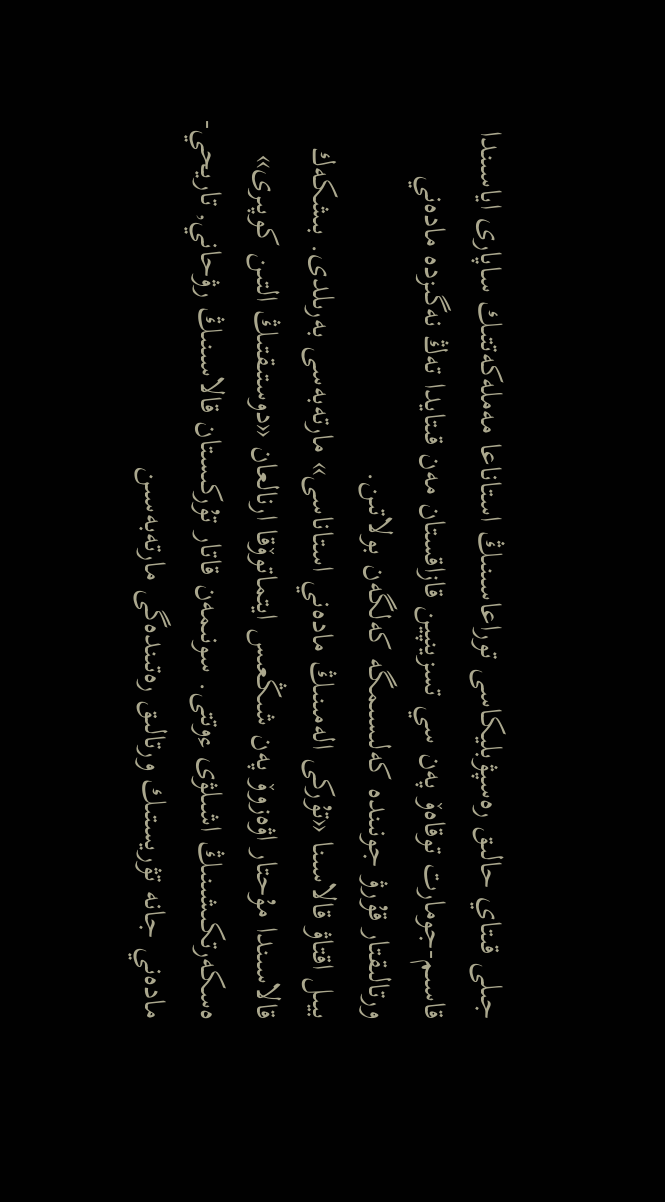جىلى قىتاي حالىق رەسپۋبليكاسى توراعاسىنىڭ استاناعا مەملەكەتتىك ساپارى اياسىندا قاسىم-جومارت توقاەۆ پەن سي تسزينپين قازاقستان مەن قىتايدا تەڭ نەگىزدە مادەني ورتالىقتار قۇرۋ جونىندە كەلىسىمگە كەلگەن بولاتىن.
بيىل اقتاۋ قالاسىنا «تۇركى الەمىنىڭ مادەني استاناسى» مارتەبەسى بەرىلدى. بىشكەك قالاسىندا مۇحتار اۋەزوۆ پەن شىڭعىس ايتماتوۆقا ارنالعان «دوستىقتىڭ التىن كوپىرى» ەسكەرتكىشىنىڭ اشىلۋى ءوتتى. سونىمەن قاتار تۇركىستان قالاسىنىڭ رۋحاني, تاريحي-مادەني جانە تۋريستىك ورتالىق رەتىندەگى مارتەبەسىن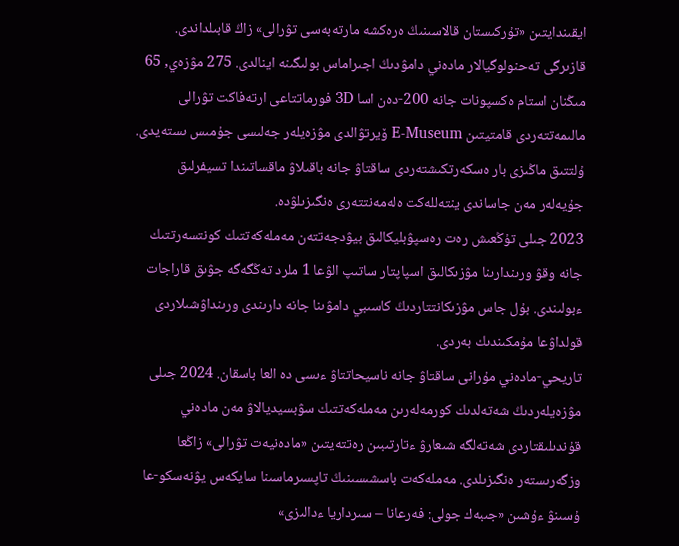ايقىندايتىن «تۇركىستان قالاسىنىڭ ەرەكشە مارتەبەسى تۋرالى» زاڭ قابىلداندى.
قازىرگى تەحنولوگيالار مادەني دامۋدىڭ اجىراماس بولىگىنە اينالدى. 275 مۋزەي, 65 مىڭنان استام ەكسپونات جانە 200-دەن اسا 3D فورماتتاعى ارتەفاكت تۋرالى مالىمەتتەردى قامتيتىن E-Museum ۆيرتۋالدى مۋزەيلەر جەلىسى جۇمىس ىستەيدى. ۇلتتىق ماڭىزى بار ەسكەرتكىشتەردى ساقتاۋ جانە باقىلاۋ ماقساتىندا تسيفرلىق جۇيەلەر مەن جاساندى ينتەللەكت ەلەمەنتتەرى ەنگىزىلۋدە.
2023 جىلى تۇڭعىش رەت رەسپۋبليكالىق بيۋدجەتتەن مەملەكەتتىك كونتسەرتتىك جانە وقۋ ورىندارىنا مۋزىكالىق اسپاپتار ساتىپ الۋعا 1 ملرد تەڭگەگە جۋىق قاراجات ءبولىندى. بۇل جاس مۋزىكانتتاردىڭ كاسىبي دامۋىنا جانە دارىندى ورىنداۋشىلاردى قولداۋعا مۇمكىندىك بەردى.
تاريحي-مادەني مۇرانى ساقتاۋ جانە ناسيحاتتاۋ ءىسى دە العا باسقان. 2024 جىلى مۋزەيلەردىڭ شەتەلدىك كورمەلەرىن مەملەكەتتىك سۋبسيديالاۋ مەن مادەني قۇندىلىقتاردى شەتەلگە شىعارۋ ءتارتىبىن رەتتەيتىن «مادەنيەت تۋرالى» زاڭعا وزگەرىستەر ەنگىزىلدى. مەملەكەت باسشىسىنىڭ تاپسىرماسىنا سايكەس يۋنەسكو-عا ۇسىنۋ ءۇشىن «جىبەك جولى: فەرعانا – سىرداريا ءدالىزى»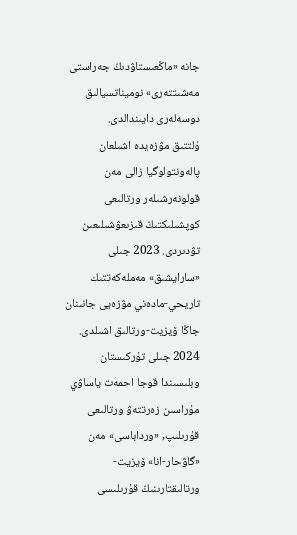جانە «ماڭعىستاۋدىڭ جەراستى مەشىتتەرى» نوميناتسيالىق دوسەلەرى دايىندالدى.
ۇلتتىق مۋزەيدە اشىلعان پالەونتولوگيا زالى مەن قولونەرشىلەر ورتالىعى كوپشىلىكتىڭ قىزىعۋشىلىعىن تۋدىردى. 2023 جىلى «سارايشىق» مەملەكەتتىك تاريحي-مادەني مۋزەيى جانىنان جاڭا ۆيزيت-ورتالىق اشىلدى. 2024 جىلى تۇركىستان وبلىسىندا قوجا احمەت ياساۋي مۇراسىن زەرتتەۋ ورتالىعى قۇرىلىپ, «ورداباسى» مەن «گاۋحار-انا» ۆيزيت-ورتالىقتارىنىڭ قۇرىلىسى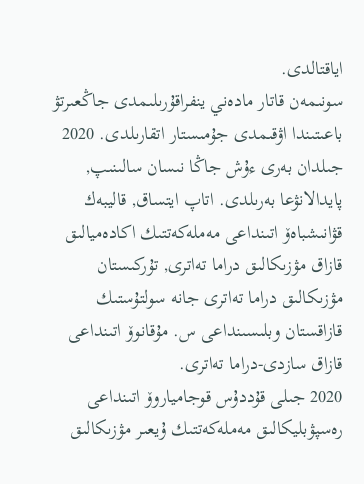اياقتالدى.
سونىمەن قاتار مادەني ينفراقۇرىلىمدى جاڭعىرتۋ باعىتىندا اۋقىمدى جۇمىستار اتقارىلدى. 2020 جىلدان بەرى ءۇش جاڭا نىسان سالىنىپ, پايدالانۋعا بەرىلدى. اتاپ ايتساق, قاليبەك قۋانىشباەۆ اتىنداعى مەملەكەتتىك اكادەميالىق قازاق مۋزىكالىق دراما تەاترى, تۇركىستان مۋزىكالىق دراما تەاترى جانە سولتۇستىك قازاقستان وبلىسىنداعى س. مۇقانوۆ اتىنداعى قازاق سازدى-دراما تەاترى.
2020 جىلى قۇددۇس قوجامياروۆ اتىنداعى رەسپۋبليكالىق مەملەكەتتىك ۇيعىر مۋزىكالىق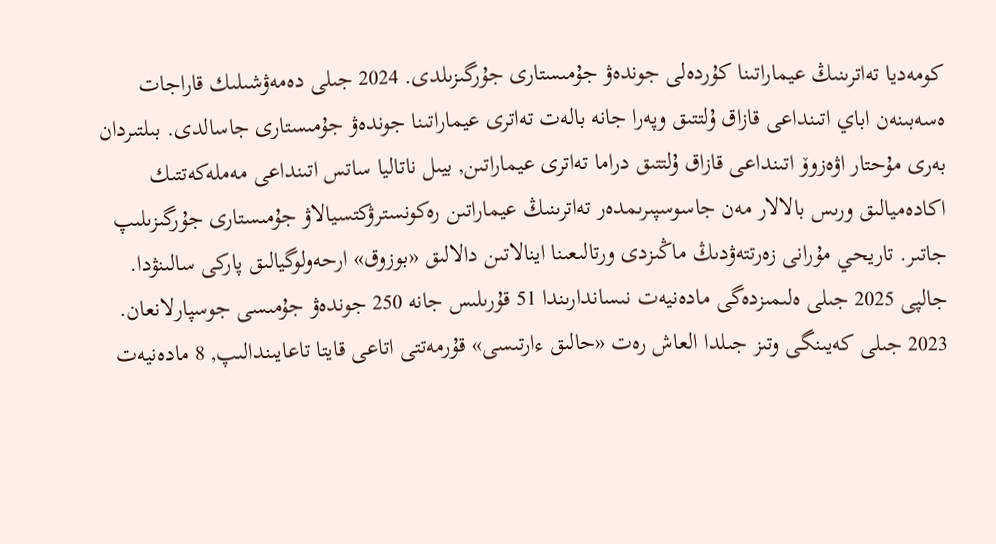كومەديا تەاترىنىڭ عيماراتىنا كۇردەلى جوندەۋ جۇمىستارى جۇرگىزىلدى. 2024 جىلى دەمەۋشىلىك قاراجات ەسەبىنەن اباي اتىنداعى قازاق ۇلتتىق وپەرا جانە بالەت تەاترى عيماراتىنا جوندەۋ جۇمىستارى جاسالدى. بىلتىردان بەرى مۇحتار اۋەزوۆ اتىنداعى قازاق ۇلتتىق دراما تەاترى عيماراتىن, بيىل ناتاليا ساتس اتىنداعى مەملەكەتتىك اكادەميالىق ورىس بالالار مەن جاسوسپىرىمدەر تەاترىنىڭ عيماراتىن رەكونسترۋكتسيالاۋ جۇمىستارى جۇرگىزىلىپ جاتىر. تاريحي مۇرانى زەرتتەۋدىڭ ماڭىزدى ورتالىعىنا اينالاتىن دالالىق «بوزوق» ارحەولوگيالىق پاركى سالىنۋدا. جالپى 2025 جىلى ەلىمىزدەگى مادەنيەت نىساندارىندا 51 قۇرىلىس جانە 250 جوندەۋ جۇمىسى جوسپارلانعان.
2023 جىلى كەيىنگى وتىز جىلدا العاش رەت «حالىق ءارتىسى» قۇرمەتتى اتاعى قايتا تاعايىندالىپ, 8 مادەنيەت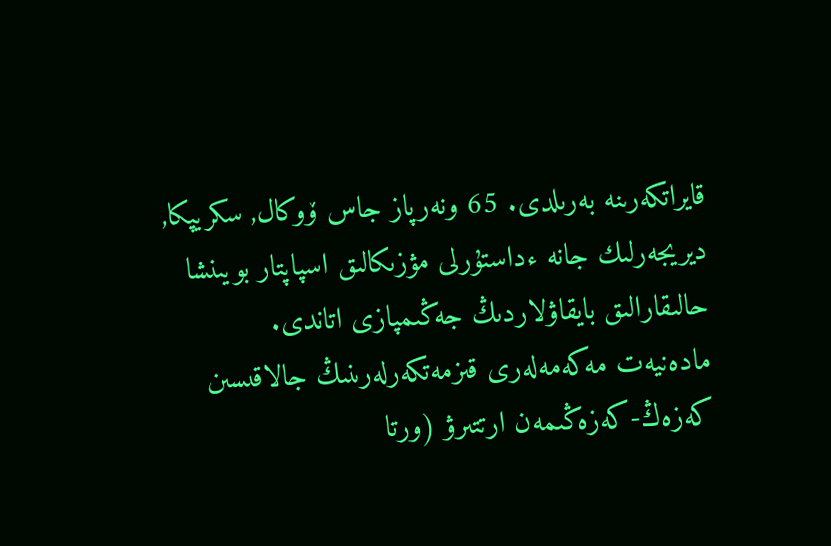قايراتكەرىنە بەرىلدى. 65 ونەرپاز جاس ۆوكال, سكريپكا, ديريجەرلىك جانە ءداستۇرلى مۋزىكالىق اسپاپتار بويىنشا حالىقارالىق بايقاۋلاردىڭ جەڭىمپازى اتاندى.
مادەنيەت مەكەمەلەرى قىزمەتكەرلەرىنىڭ جالاقىسىن كەزەڭ-كەزەڭىمەن ارتتىرۋ (ورتا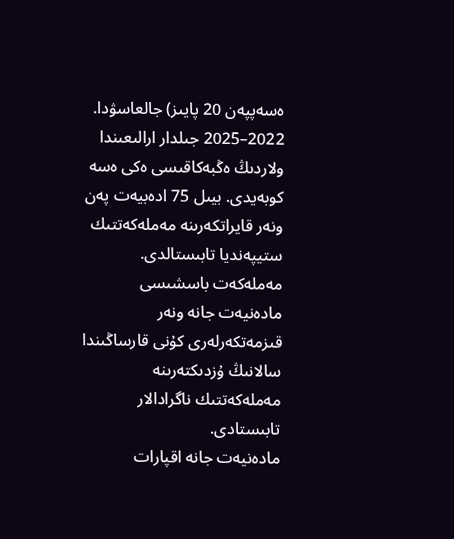ەسەپپەن 20 پايىز) جالعاسۋدا. 2022–2025 جىلدار ارالىعىندا ولاردىڭ ەڭبەكاقىسى ەكى ەسە كوبەيدى. بيىل 75 ادەبيەت پەن ونەر قايراتكەرىنە مەملەكەتتىك ستيپەنديا تابىستالدى. مەملەكەت باسشىسى مادەنيەت جانە ونەر قىزمەتكەرلەرى كۇنى قارساڭىندا سالانىڭ ۇزدىكتەرىنە مەملەكەتتىك ناگرادالار تابىستادى.
مادەنيەت جانە اقپارات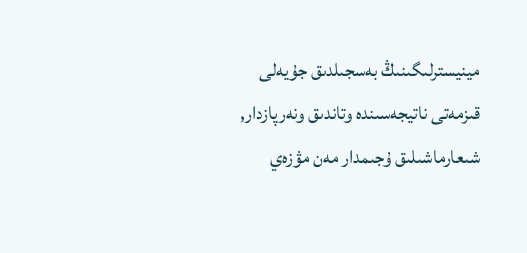مينيسترلىگىنىڭ بەسجىلدىق جۇيەلى قىزمەتى ناتيجەسىندە وتاندىق ونەرپازدار, شىعارماشىلىق ۇجىمدار مەن مۋزەي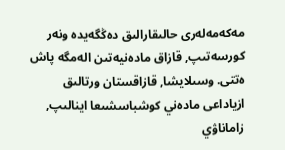مەكەمەلەرى حالىقارالىق دەڭگەيدە ونەر كورسەتىپ, قازاق مادەنيەتىن الەمگە پاش ەتتى. وسىلايشا, قازاقستان ورتالىق ازياداعى مادەني كوشباسشىعا اينالىپ, زاماناۋي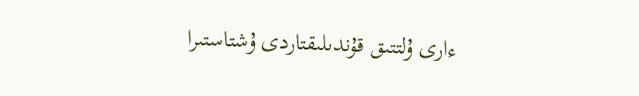ءارى ۇلتتىق قۇندىلىقتاردى ۇشتاستىرا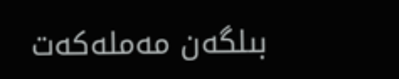بىلگەن مەملەكەت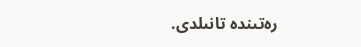رەتىندە تانىلدى.